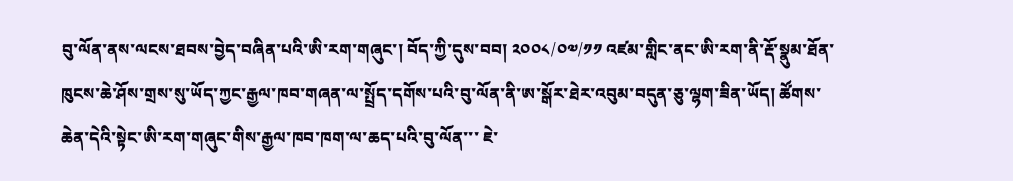བུ་ལོན་ནས་ལངས་ཐབས་བྱེད་བཞིན་པའི་ཨི་རག་གཞུང་། བོད་ཀྱི་དུས་བབ། ༢༠༠༨/༠༧/༡༡ འཛམ་གླིང་ནང་ཨི་རག་ནི་རྡོ་སྣུམ་ཐོན་ཁུངས་ཆེ་ཤོས་གྲས་སུ་ཡོད་ཀྱང་རྒྱལ་ཁབ་གཞན་ལ་སྤྲོད་དགོས་པའི་བུ་ལོན་ནི་ཨ་སྒོར་ཐེར་འབུམ་བདུན་ཅུ་ལྷག་ཟིན་ཡོད། ཚོགས་ཆེན་དེའི་སྟེང་ཨི་རག་གཞུང་གིས་རྒྱལ་ཁབ་ཁག་ལ་ཆད་པའི་བུ་ལོན་་་ ཇེ་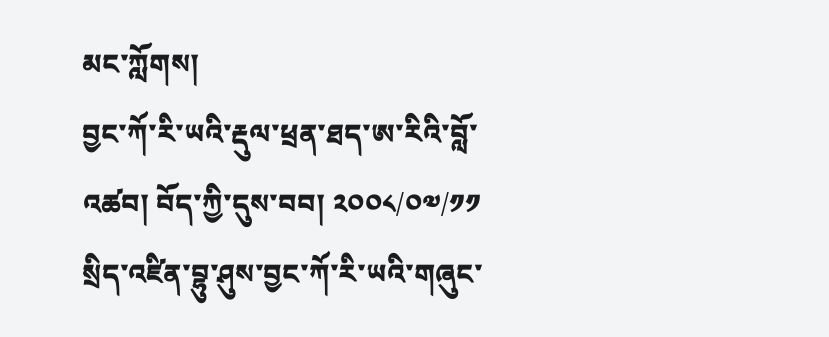མང་ཀློགས།
བྱང་ཀོ་རི་ཡའི་རྡུལ་ཕྲན་ཐད་ཨ་རིའི་བློ་འཚབ། བོད་ཀྱི་དུས་བབ། ༢༠༠༨/༠༧/༡༡ སྲིད་འཛིན་བྷུ་ཤུས་བྱང་ཀོ་རི་ཡའི་གཞུང་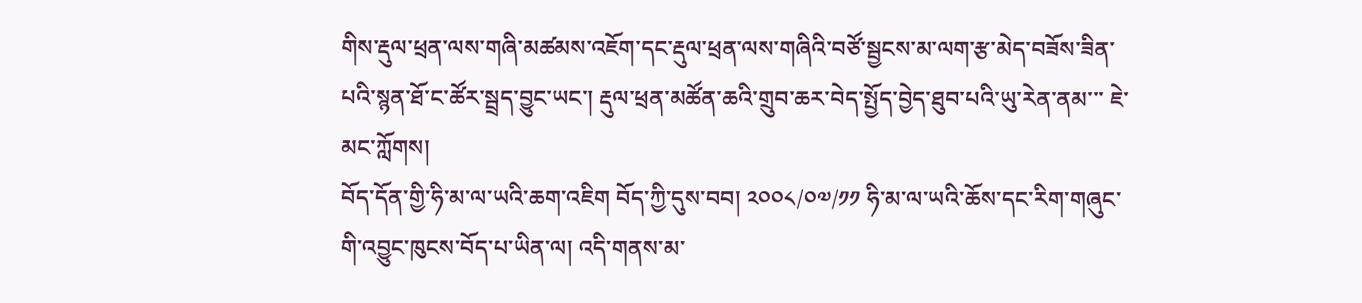གིས་རྡུལ་ཕྲན་ལས་གཞི་མཚམས་འཇོག་དང་རྡུལ་ཕྲན་ལས་གཞིའི་བཙོ་སྦྱངས་མ་ལག་རྩ་མེད་བཟོས་ཟིན་པའི་སྙན་ཐོ་ང་ཚོར་སྦྲད་བྱུང་ཡང་། རྡུལ་ཕྲན་མཚོན་ཆའི་གྲུབ་ཆར་བེད་སྤྱོད་བྱེད་ཐུབ་པའི་ཡུ་རེན་ནམ་་་ ཇེ་མང་ཀློགས།
བོད་དོན་གྱི་ཧི་མ་ལ་ཡའི་ཆག་འཇིག བོད་ཀྱི་དུས་བབ། ༢༠༠༨/༠༧/༡༡ ཧི་མ་ལ་ཡའི་ཆོས་དང་རིག་གཞུང་གི་འབྱུང་ཁུངས་བོད་པ་ཡིན་ལ། འདི་གནས་མ་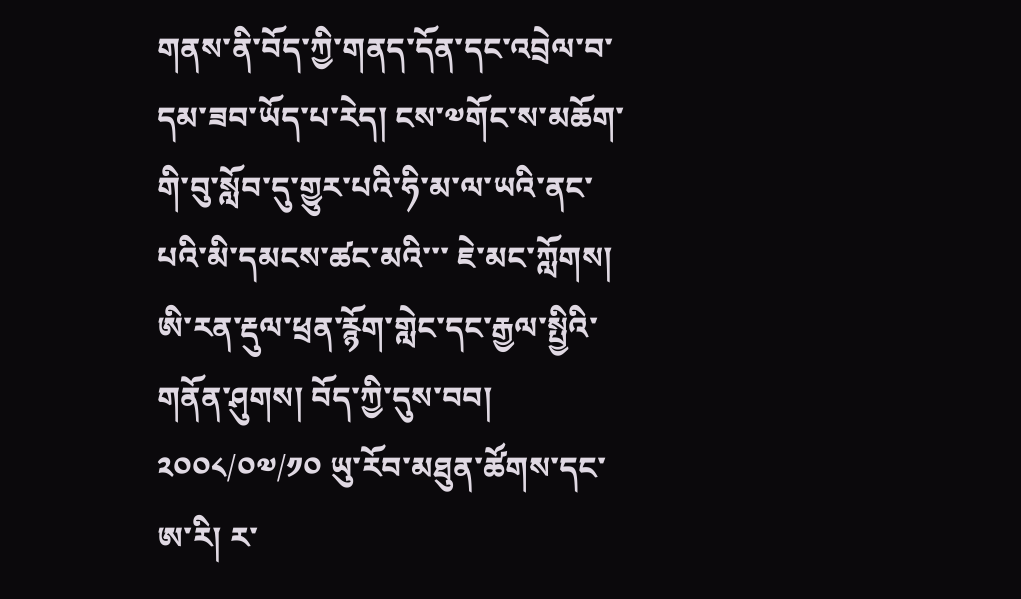གནས་ནི་བོད་ཀྱི་གནད་དོན་དང་འབྲེལ་བ་དམ་ཟབ་ཡོད་པ་རེད། ངས་༧གོང་ས་མཆོག་གི་བུ་སློབ་དུ་གྱུར་པའི་ཧི་མ་ལ་ཡའི་ནང་པའི་མི་དམངས་ཚང་མའི་་་ ཇེ་མང་ཀློགས།
ཨི་རན་རྡུལ་ཕྲན་རྙོག་གླེང་དང་རྒྱལ་སྤྱིའི་གནོན་ཤུགས། བོད་ཀྱི་དུས་བབ། ༢༠༠༨/༠༧/༡༠ ཡུ་རོབ་མཐུན་ཚོགས་དང་ཨ་རི། ར་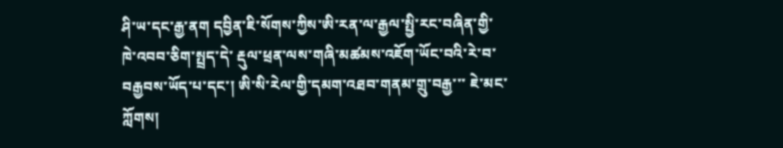ཤི་ཡ་དང་རྒྱ་ནག དབྱིན་ཇི་སོགས་ཀྱིས་ཨི་རན་ལ་རྒྱལ་སྤྱི་རང་བཞིན་གྱི་ཁེ་འབབ་ཅིག་སྤྲད་དེ་ རྡུལ་ཕྲན་ལས་གཞི་མཚམས་འཇོག་ཡོང་བའི་རེ་བ་བརྒྱབས་ཡོད་པ་དང་། ཨི་སི་རེལ་གྱི་དམག་འཐབ་གནམ་གྲུ་བརྒྱ་་་ ཇེ་མང་ཀློགས།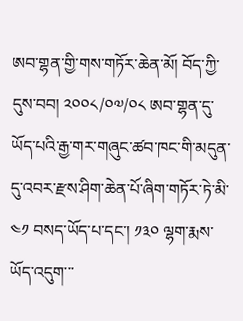ཨབ་གྷན་གྱི་གས་གཏོར་ཆེན་མོ། བོད་ཀྱི་དུས་བབ། ༢༠༠༨/༠༧/༠༨ ཨབ་གྷན་དུ་ཡོད་པའི་རྒྱ་གར་གཞུང་ཚབ་ཁང་གི་མདུན་དུ་འབར་རྫས་ཤིག་ཆེན་པོ་ཞིག་གཏོར་ཏེ་མི་ ༤༡ བསད་ཡོད་པ་དང་། ༡༣༠ ལྷག་རྨས་ཡོད་འདུག་་་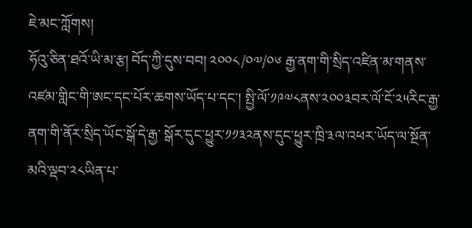ཇེ་མང་ཀློགས།
ཧོའུ་ཅིན་ཐའོ་ཡི་མ་རྩ། བོད་ཀྱི་དུས་བབ། ༢༠༠༨/༠༧/༠༦ རྒྱ་ནག་གི་སྲིད་འཛིན་མ་གནས་འཛམ་གླིང་གི་ཨང་དང་པོར་ཆགས་ཡོད་པ་དང་། སྤྱི་ལོ་༡༩༧༨ནས་༢༠༠༣བར་ལོ་ངོ་༢༥རིང་རྒྱ་ནག་གི་ནོར་སྲིད་ཡོང་སྒོ་དེ་རྒྱ་ སྒོར་དུང་ཕྱུར་༡༡༣༢ནས་དུང་ཕྱུར་ཁྲི་༣ལ་འཕར་ཡོད་ལ་སྔོན་མའི་ལྡབ་༢༨ཡིན་པ་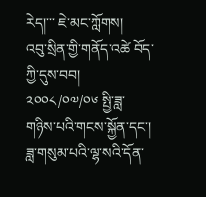རེད།་་་ ཇེ་མང་ཀློགས།
འབུ་སྲིན་གྱི་གནོད་འཚེ བོད་ཀྱི་དུས་བབ། ༢༠༠༨/༠༧/༠༦ སྤྱི་ཟླ་གཉིས་པའི་གངས་སྐྱོན་དང་། ཟླ་གསུམ་པའི་ལྷ་སའི་དོན་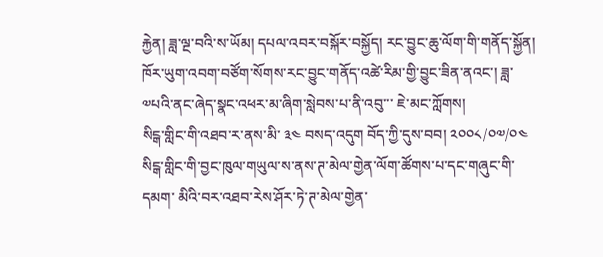རྐྱེན། ཟླ་ལྔ་བའི་ས་ཡོམ། དཔལ་འབར་བསྐོར་བསྐྱོད། རང་བྱུང་ཆུ་ལོག་གི་གནོད་སྐྱོན། ཁོར་ཡུག་འབག་བཙོག་སོགས་རང་བྱུང་གནོད་འཚེ་རིམ་གྱི་བྱུང་ཟིན་ནའང་། ཟླ་༧པའི་ནང་ཞེད་སྣང་འཕར་མ་ཞིག་སླེབས་པ་ནི་འབུ་་་ ཇེ་མང་ཀློགས།
སིངྒ་གླིང་གི་འཐབ་ར་ནས་མི་ ༣༤ བསད་འདུག བོད་ཀྱི་དུས་བབ། ༢༠༠༨/༠༧/༠༤ སིངྒ་གླིང་གི་བྱང་ཁུལ་གཡུལ་ས་ནས་ཊ་མེལ་གྱེན་ལོག་ཚོགས་པ་དང་གཞུང་གི་དམག་ མིའི་བར་འཐབ་རེས་ཤོར་ཏེ་ཊ་མེལ་གྱེན་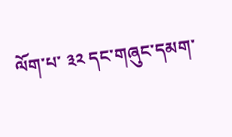ལོག་པ་ ༣༢ དང་གཞུང་དམག་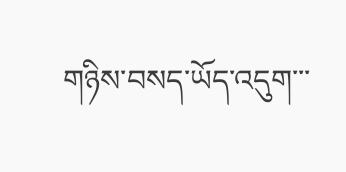གཉིས་བསད་ཡོད་འདུག་་་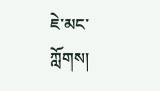ཇེ་མང་ཀློགས།